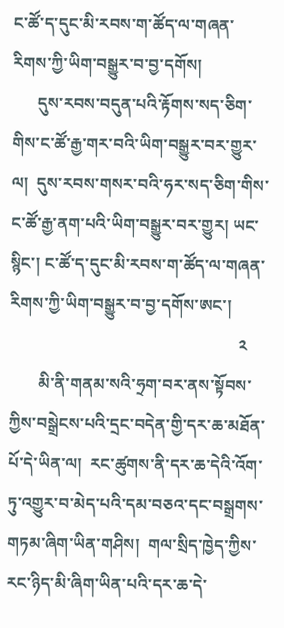ང་ཚོ་ད་དུང་མི་རབས་ག་ཚོད་ལ་གཞན་རིགས་ཀྱི་ཡིག་བསྒྱུར་བ་བྱ་དགོས།
      དུས་རབས་བདུན་པའི་རྟོགས་སད་ཅིག་གིས་ང་ཚོ་རྒྱ་གར་བའི་ཡིག་བསྒྱུར་བར་གྱུར་ལ།  དུས་རབས་གསར་བའི་ཧར་སད་ཅིག་གིས་ང་ཚོ་རྒྱ་ནག་པའི་ཡིག་བསྒྱུར་བར་གྱུར། ཡང་སྙིང་། ང་ཚོ་ད་དུང་མི་རབས་ག་ཚོད་ལ་གཞན་རིགས་ཀྱི་ཡིག་བསྒྱུར་བ་བྱ་དགོས་ཨང་།
                                                       ༢
       མི་ནི་གནམ་སའི་ཧྲག་བར་ནས་སྟོབས་ཀྱིས་བསྒྲེངས་པའི་དྲང་བདེན་གྱི་དར་ཆ་མཐོན་པོ་དེ་ཡིན་ལ།  རང་ཚུགས་ནི་དར་ཆ་དེའི་འོག་ཏུ་འགྱུར་བ་མེད་པའི་དམ་བཅའ་དང་བསྒྲགས་གཏམ་ཞིག་ཡིན་གཤིས།  གལ་སྲིད་ཁྱེད་ཀྱིས་རང་ཉིད་མི་ཞིག་ཡིན་པའི་དར་ཆ་དེ་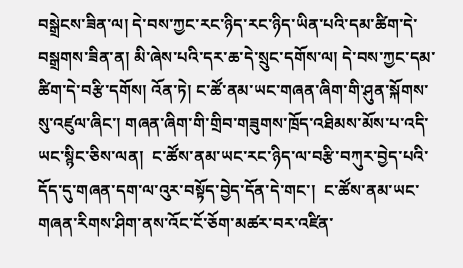བསྒྲེངས་ཟིན་ལ། དེ་བས་ཀྱང་རང་ཉིད་རང་ཉིད་ཡིན་པའི་དམ་ཚིག་དེ་བསྒྲགས་ཟིན་ན། མི་ཞེས་པའི་དར་ཆ་དེ་སྲུང་དགོས་ལ། དེ་བས་ཀྱང་དམ་ཚིག་དེ་བརྩི་དགོས། འོན་ཏེ། ང་ཚོ་ནམ་ཡང་གཞན་ཞིག་གི་ཤུན་སྐོགས་སུ་འཛུལ་ཞིང་། གཞན་ཞིག་གི་གྲིབ་གཟུགས་ཁྲོད་འཐིམས་མོས་པ་འདི་ཡང་སྙིང་ཅིས་ལན།  ང་ཚོས་ནམ་ཡང་རང་ཉིད་ལ་བརྩི་བཀུར་བྱེད་པའི་དོད་དུ་གཞན་དག་ལ་འུར་བསྟོད་བྱེད་དོན་དེ་གང་།  ང་ཚོས་ནམ་ཡང་གཞན་རིགས་ཤིག་ནས་འོང་ངོ་ཅོག་མཚར་བར་འཛིན་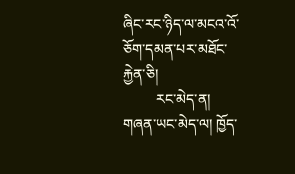ཞིང་རང་ཉིད་ལ་མངའ་འོ་ཅོག་དམན་པར་མཐོང་རྐྱེན་ཅི།
         རང་མེད་ན།  གཞན་ཡང་མེད་ལ། ཁྱོད་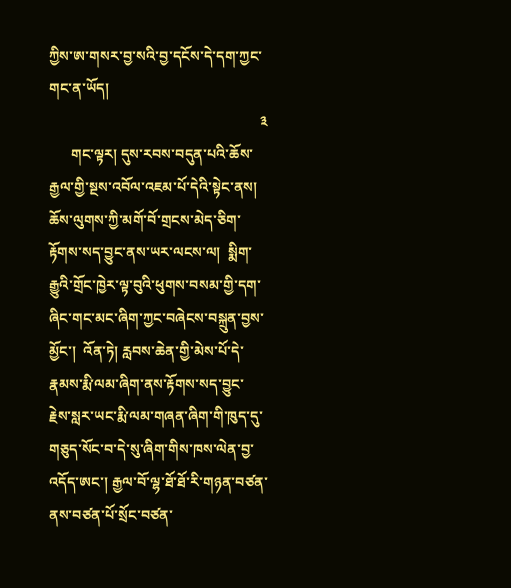ཀྱིས་ཨ་གསར་བྱ་སའི་བྱ་དངོས་དེ་དག་ཀྱང་གང་ན་ཡོད།
                                                          ༣
      གང་ལྟར། དུས་རབས་བདུན་པའི་ཆོས་རྒྱལ་གྱི་སྔས་འབོལ་འཇམ་པོ་དེའི་སྟེང་ནས། ཆོས་ལུགས་ཀྱི་མགོ་བོ་གྲངས་མེད་ཅིག་རྟོགས་སད་བྱུང་ནས་ཡར་ལངས་ལ།  སྨིག་རྒྱུའི་གྲོང་ཁྱེར་ལྟ་བུའི་ཕུགས་བསམ་གྱི་དག་ཞིང་གང་མང་ཞིག་ཀྱང་བཞེངས་བསྐྲུན་བྱས་མྱོང་།  འོན་ཏེ། རླབས་ཆེན་གྱི་མེས་པོ་དེ་རྣམས་རྨི་ལམ་ཞིག་ནས་རྟོགས་སད་བྱུང་རྗེས་སླར་ཡང་རྨི་ལམ་གཞན་ཞིག་གི་ཁུད་དུ་གཅུད་སོང་བ་དེ་སུ་ཞིག་གིས་ཁས་ལེན་བྱ་འདོད་ཨང་། རྒྱལ་བོ་ལྷ་ཐོ་ཐོ་རི་གཉན་བཙན་ནས་བཙན་པོ་སྲོང་བཙན་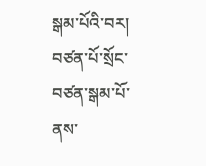སྒམ་པོའི་བར། བཙན་པོ་སྲོང་བཙན་སྒམ་པོ་ནས་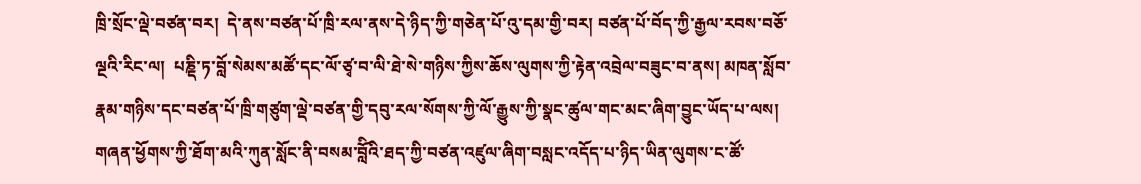ཁྲི་སྲོང་ལྡེ་བཙན་བར།  དེ་ནས་བཙན་པོ་ཁྲི་རལ་ནས་དེ་ཉིད་ཀྱི་གཅེན་པོ་འུ་དམ་གྱི་བར། བཙན་པོ་བོད་ཀྱི་རྒྱལ་རབས་བཅོ་ལྔའི་རིང་ལ།  པཎྡི་ཏ་བློ་སེམས་མཚོ་དང་ལོ་ཙྭ་བ་ལི་ཐེ་སེ་གཉིས་ཀྱིས་ཆོས་ལུགས་ཀྱི་རྟེན་འབྲེལ་བཟུང་བ་ནས། མཁན་སློབ་རྣམ་གཉིས་དང་བཙན་པོ་ཁྲི་གཙུག་ལྡེ་བཙན་གྱི་དབུ་རལ་སོགས་ཀྱི་ལོ་རྒྱུས་ཀྱི་སྣང་ཚུལ་གང་མང་ཞིག་བྱུང་ཡོད་པ་ལས།  གཞན་ཕྱོགས་ཀྱི་ཐོག་མའི་ཀུན་སློང་ནི་བསམ་བློིའི་ཐད་ཀྱི་བཙན་འཛུལ་ཞིག་བསླང་འདོད་པ་ཉིད་ཡིན་ལུགས་ང་ཚོ་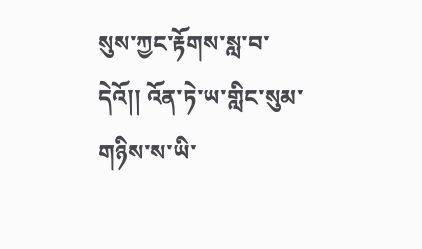སུས་ཀྱང་རྟོགས་སླ་བ་དེའོ།། འོན་ཏེ་ཡ་གླིང་སུམ་གཉིས་ས་ཡི་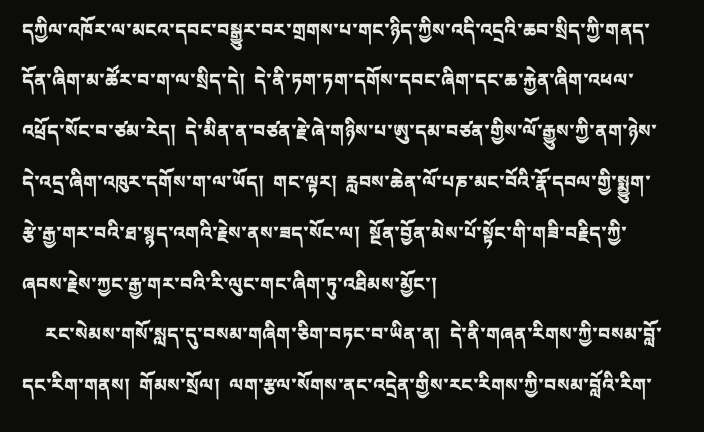དཀྱིལ་འཁོར་ལ་མངའ་དབང་བསྒྱུར་བར་གྲགས་པ་གང་ཉིད་ཀྱིས་འདི་འདྲའི་ཆབ་སྲིད་ཀྱི་གནད་དོན་ཞིག་མ་ཚོར་བ་ག་ལ་སྲིད་དེ།  དེ་ནི་ཏག་ཏག་དགོས་དབང་ཞིག་དང་ཆ་རྐྱེན་ཞིག་འཕལ་འཕྲོད་སོང་བ་ཙམ་རེད།  དེ་མིན་ན་བཙན་རྗེ་ཞེ་གཉིས་པ་ཨུ་དམ་བཙན་གྱིས་ལོ་རྒྱུས་ཀྱི་ནག་ཉེས་དེ་འདྲ་ཞིག་འཁུར་དགོས་ག་ལ་ཡོད།  གང་ལྟར།  རླབས་ཆེན་ལོ་པཎ་མང་བོའི་རྣོ་དབལ་གྱི་སྨྱུག་རྩེ་རྒྱ་གར་བའི་ཐ་སྙད་འགའི་རྗེས་ནས་ཟད་སོང་ལ།  སྔོན་བྱོན་མེས་པོ་སྟོང་གི་གཟི་བརྗིད་ཀྱི་ཞབས་རྗེས་ཀྱང་རྒྱ་གར་བའི་རི་ལུང་གང་ཞིག་ཏུ་འཐིམས་མྱོང་།
     རང་སེམས་གསོ་སླད་དུ་བསམ་གཞིག་ཅིག་བཏང་བ་ཡིན་ན།  དེ་ནི་གཞན་རིགས་ཀྱི་བསམ་བློ་དང་རིག་གནས།  གོམས་སྲོལ།  ལག་རྩལ་སོགས་ནང་འདྲེན་གྱིས་རང་རིགས་ཀྱི་བསམ་བློའི་རིག་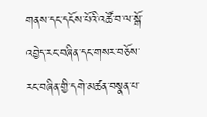གནས་དང་དངོས་པོའི་འཚོ་བ་ལ་སྒོ་འབྱེད་རང་བཞིན་དང་གསར་བཅོས་རང་བཞིན་གྱི་དགེ་མཚན་བསྣན་པ་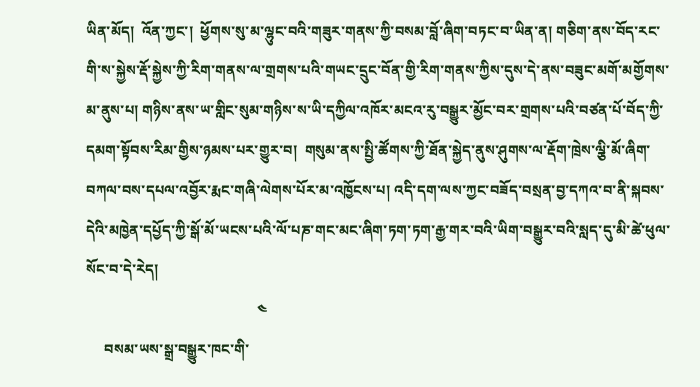ཡིན་མོད།  འོན་ཀྱང་།  ཕྱོགས་སུ་མ་ལྷུང་བའི་གཟུར་གནས་ཀྱི་བསམ་བློ་ཞིག་བཏང་བ་ཡིན་ན། གཅིག་ནས་བོད་རང་གི་ས་སྐྱེས་རྡོ་སྐྱེས་ཀྱི་རིག་གནས་ལ་གྲགས་པའི་གཡང་དྲུང་བོན་གྱི་རིག་གནས་ཀྱིས་དུས་དེ་ནས་བཟུང་མགོ་མགྱོགས་མ་ནུས་པ། གཉིས་ནས་ཡ་གླིང་སུམ་གཉིས་ས་ཡི་དཀྱིལ་འཁོར་མངའ་རུ་བསྒྱུར་མྱོང་བར་གྲགས་པའི་བཙན་པོ་བོད་ཀྱི་དམག་སྟོབས་རིམ་གྱིས་ཉམས་པར་གྱུར་བ།  གསུམ་ནས་སྤྱི་ཚོགས་ཀྱི་ཐོན་སྐྱེད་ནུས་ཤུགས་ལ་རྡོག་ཁྲེས་ལྕི་མོ་ཞིག་བཀལ་བས་དཔལ་འབྱོར་རྨང་གཞི་ལེགས་པོར་མ་འཁྱོངས་པ། འདི་དག་ལས་ཀྱང་བཟོད་བསྲན་བྱ་དཀའ་བ་ནི་སྐབས་དེའི་མཁྱེན་དཔྱོད་ཀྱི་སྒོ་མོ་ཡངས་པའི་ལོ་པཎ་གང་མང་ཞིག་ཏག་ཏག་རྒྱ་གར་བའི་ཡིག་བསྒྱུར་བའི་སླད་དུ་མི་ཚེ་ཕུལ་སོང་བ་དེ་རེད།
                                               ༤
     བསམ་ཡས་སྒྲ་བསྒྱུར་ཁང་གི་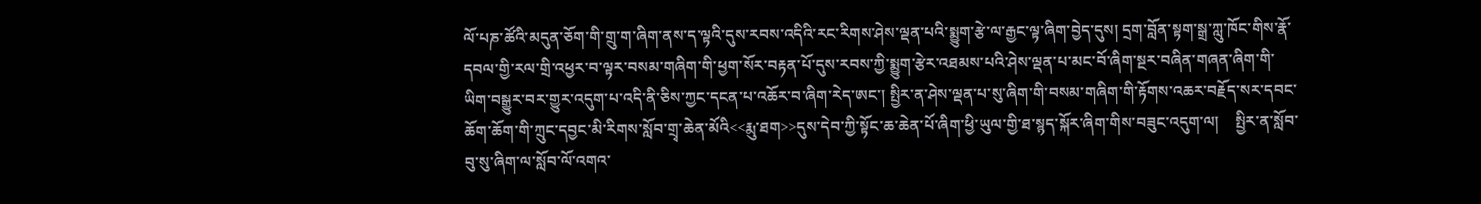ལོ་པཎ་ཚོའི་མདུན་ཅོག་གི་གྲུ་ག་ཞིག་ནས་ད་ལྟའི་དུས་རབས་འདིའི་རང་རིགས་ཤེས་ལྡན་པའི་སྨྱུག་རྩེ་ལ་རྒྱང་ལྟ་ཞིག་བྱེད་དུས། དྲག་བློན་སྟག་སྒྲ་ཀླུ་ཁོང་གིས་རྣོ་དབལ་གྱི་རལ་གྲི་འཕྱར་བ་ལྟར་བསམ་གཞིག་གི་ཕྱག་སོར་བརྟན་པོ་དུས་རབས་ཀྱི་སྨྱུག་རྩེར་འཐམས་པའི་ཤེས་ལྡན་པ་མང་བོ་ཞིག་སྔར་བཞིན་གཞན་ཞིག་གི་ཡིག་བསྒྱུར་བར་གྱུར་འདུག་པ་འདི་ནི་ཅིས་ཀྱང་དངན་པ་འཆོར་བ་ཞིག་རེད་ཨང་། སྤྱིར་ན་ཤེས་ལྡན་པ་སུ་ཞིག་གི་བསམ་གཞིག་གི་རྟོགས་འཆར་བརྗོད་སར་དབང་ཆོག་ཆོག་གི་ཀྲུང་དབྱང་མི་རིགས་སློབ་གྲྭ་ཆེན་མོའི<<རྨུ་ཐག>>དུས་དེབ་ཀྱི་སྟོང་ཆ་ཆེན་པོ་ཞིག་ཕྱི་ཡུལ་གྱི་ཐ་སྙད་སྐོར་ཞིག་གིས་བཟུང་འདུག་ལ།    སྤྱིར་ན་སློབ་བུ་སུ་ཞིག་ལ་སློབ་ལོ་འགའ་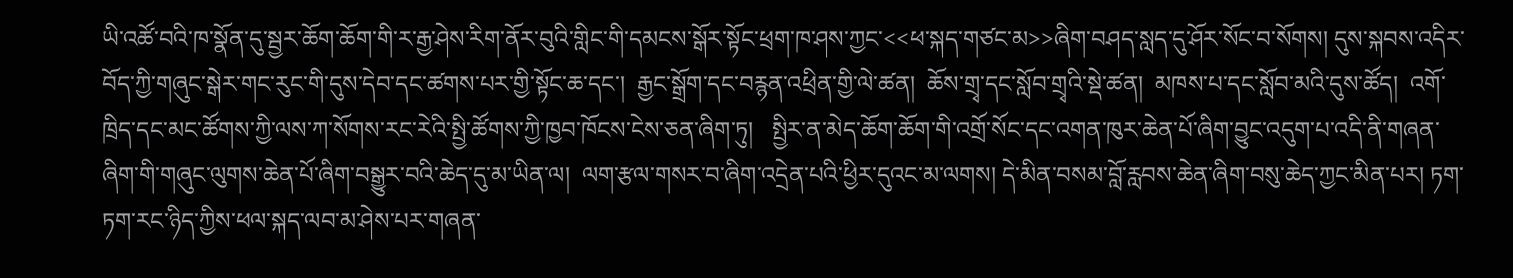ཡི་འཚོ་བའི་ཁ་སྣོན་དུ་སྦྱར་ཆོག་ཆོག་གི་ར་རྒྱ་ཤེས་རིག་ནོར་བུའི་གླིང་གི་དམངས་སྒོར་སྟོང་ཕྲག་ཁ་ཤས་ཀྱང་<<ཕ་སྐད་གཙང་མ>>ཞིག་བཤད་སླད་དུ་ཤོར་སོང་བ་སོགས། དུས་སྐབས་འདིར་བོད་ཀྱི་གཞུང་སྒེར་གང་རུང་གི་དུས་དེབ་དང་ཚགས་པར་གྱི་སྟོང་ཆ་དང་།  རྒྱང་སྒྲོག་དང་བརྙན་འཕྲིན་གྱི་ལེ་ཚན།  ཆོས་གྲྭ་དང་སློབ་གྲྭའི་སྡེ་ཚན།  མཁས་པ་དང་སློབ་མའི་དུས་ཚོད།  འགོ་ཁྲིད་དང་མང་ཚོགས་ཀྱི་ལས་ཀ་སོགས་རང་རེའི་སྤྱི་ཚོགས་ཀྱི་ཁྱབ་ཁོངས་ངེས་ཅན་ཞིག་ཏུ།   སྤྱིར་ན་མེད་ཆོག་ཆོག་གི་འགྲོ་སོང་དང་འགན་ཁུར་ཆེན་པོ་ཞིག་བྱུང་འདུག་པ་འདི་ནི་གཞན་ཞིག་གི་གཞུང་ལུགས་ཆེན་པོ་ཞིག་བསྒྱུར་བའི་ཆེད་དུ་མ་ཡིན་ལ།  ལག་རྩལ་གསར་བ་ཞིག་འདྲེན་པའི་ཕྱིར་དུའང་མ་ལགས། དེ་མིན་བསམ་བློ་རླབས་ཆེན་ཞིག་བསུ་ཆེད་ཀྱང་མིན་པར། ཏག་ཏག་རང་ཉིད་ཀྱིས་ཕལ་སྐད་ལབ་མ་ཤེས་པར་གཞན་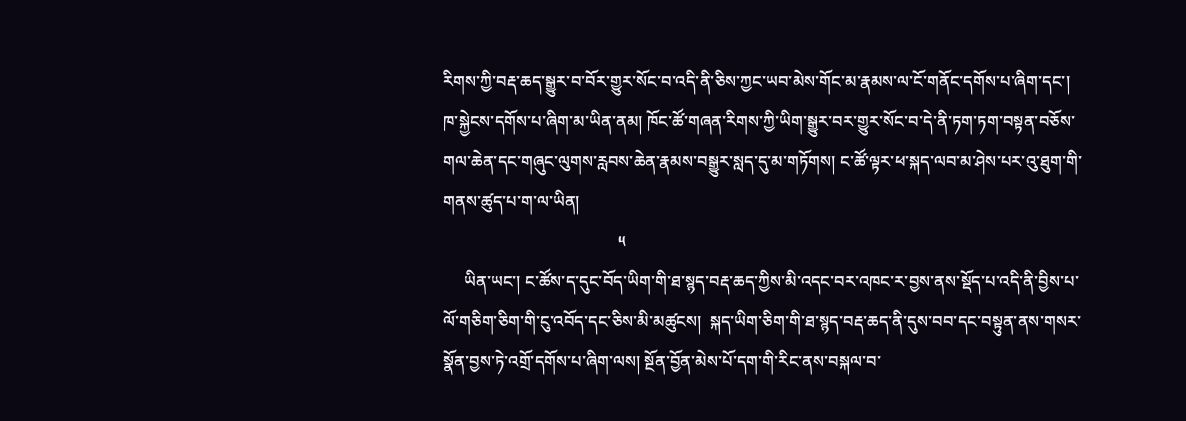རིགས་ཀྱི་བརྡ་ཆད་སྒྱུར་བ་བོར་གྱུར་སོང་བ་འདི་ནི་ཅིས་ཀྱང་ཡབ་མེས་གོང་མ་རྣམས་ལ་ངོ་གནོང་དགོས་པ་ཞིག་དང་།  ཁ་སྐྱེངས་དགོས་པ་ཞིག་མ་ཡིན་ནམ། ཁོང་ཚོ་གཞན་རིགས་ཀྱི་ཡིག་སྒྱུར་བར་གྱུར་སོང་བ་དེ་ནི་ཏག་ཏག་བསྟན་བཅོས་གལ་ཆེན་དང་གཞུང་ལུགས་རླབས་ཆེན་རྣམས་བསྒྱུར་སླད་དུ་མ་གཏོགས། ང་ཚོ་ལྟར་ཕ་སྐད་ལབ་མ་ཤེས་པར་འུ་ཐུག་གི་གནས་ཚུད་པ་ག་ལ་ཡིན།
                                          ༥
     ཡིན་ཡང་། ང་ཚོས་ད་དུང་བོད་ཡིག་གི་ཐ་སྙད་བརྡ་ཆད་ཀྱིས་མི་འདང་བར་འཁང་ར་བྱས་ནས་སྡོད་པ་འདི་ནི་བྱིས་པ་ལོ་གཅིག་ཅིག་གི་ངུ་འབོད་དང་ཅིས་མི་མཚུངས།  སྐད་ཡིག་ཅིག་གི་ཐ་སྙད་བརྡ་ཆད་ནི་དུས་བབ་དང་བསྟུན་ནས་གསར་སྣོན་བྱས་ཏེ་འགྲོ་དགོས་པ་ཞིག་ལས། སྔོན་བྱོན་མེས་པོ་དག་གི་རིང་ནས་བསྐལ་བ་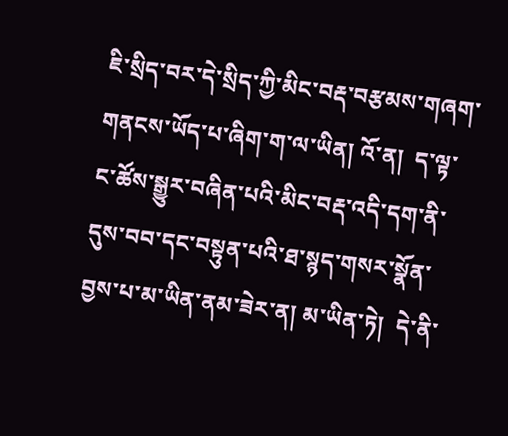ཇི་སྲིད་བར་དེ་སྲིད་ཀྱི་མིང་བརྡ་བརྩམས་གཞག་གནངས་ཡོད་པ་ཞིག་ག་ལ་ཡིན། འོ་ན།  ད་ལྟ་ང་ཚོས་སྒྱུར་བཞིན་པའི་མིང་བརྡ་འདི་དག་ནི་དུས་བབ་དང་བསྟུན་པའི་ཐ་སྙད་གསར་སྣོན་བྱས་པ་མ་ཡིན་ནམ་ཟེར་ན། མ་ཡིན་ཏེ།  དེ་ནི་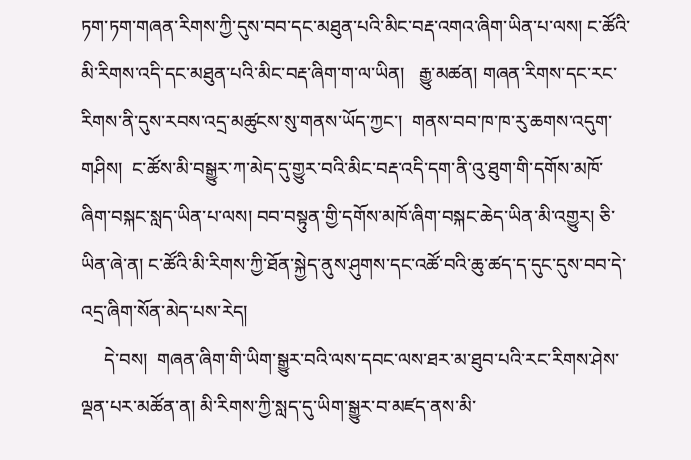ཏག་ཏག་གཞན་རིགས་ཀྱི་དུས་བབ་དང་མཐུན་པའི་མིང་བརྡ་འགའ་ཞིག་ཡིན་པ་ལས། ང་ཚོའི་མི་རིགས་འདི་དང་མཐུན་པའི་མིང་བརྡ་ཞིག་ག་ལ་ཡིན།   རྒྱུ་མཚན། གཞན་རིགས་དང་རང་རིགས་ནི་དུས་རབས་འདྲ་མཚུངས་སུ་གནས་ཡོད་ཀྱང་།  གནས་བབ་ཁ་ཁ་རུ་ཆགས་འདུག་གཤིས།  ང་ཚོས་མི་བསྒྱུར་ཀ་མེད་དུ་གྱུར་བའི་མིང་བརྡ་འདི་དག་ནི་འུ་ཐུག་གི་དགོས་མཁོ་ཞིག་བསྐང་སླད་ཡིན་པ་ལས། བབ་བསྟུན་གྱི་དགོས་མཁོ་ཞིག་བསྐང་ཆེད་ཡིན་མི་འགྱུར། ཅི་ཡིན་ཞེ་ན། ང་ཚོའི་མི་རིགས་ཀྱི་ཐོན་སྐྱེད་ནུས་ཤུགས་དང་འཚོ་བའི་ཆུ་ཚད་ད་དུང་དུས་བབ་དེ་འདྲ་ཞིག་སོན་མེད་པས་རེད།
     དེ་བས།  གཞན་ཞིག་གི་ཡིག་སྒྱུར་བའི་ལས་དབང་ལས་ཐར་མ་ཐུབ་པའི་རང་རིགས་ཤེས་ལྡན་པར་མཚོན་ན། མི་རིགས་ཀྱི་སླད་དུ་ཡིག་སྒྱུར་བ་མཛད་ནས་མི་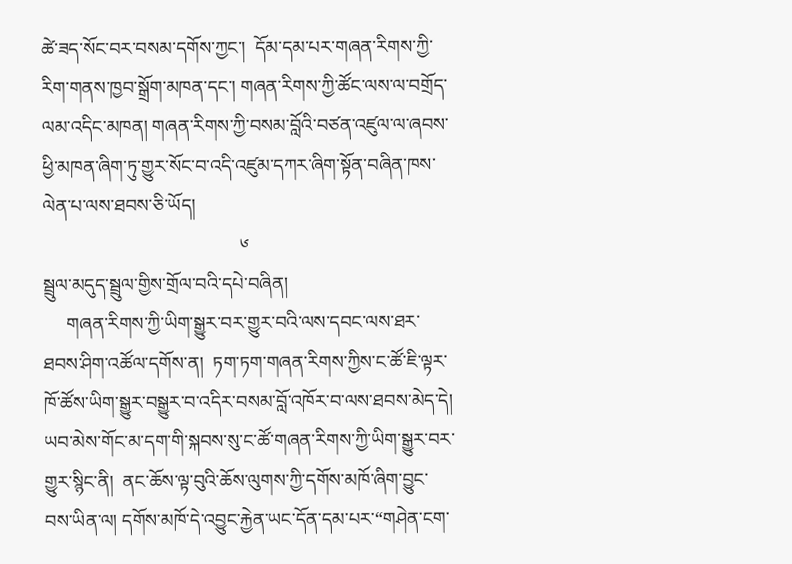ཚེ་ཟད་སོང་བར་བསམ་དགོས་ཀྱང་།  དོམ་དམ་པར་གཞན་རིགས་ཀྱི་རིག་གནས་ཁྱབ་སྒྲོག་མཁན་དང་། གཞན་རིགས་ཀྱི་ཚོང་ལས་ལ་བགྲོད་ལམ་འདིང་མཁན། གཞན་རིགས་ཀྱི་བསམ་བློའི་བཙན་འཛུལ་ལ་ཞབས་ཕྱི་མཁན་ཞིག་ཏུ་གྱུར་སོང་བ་འདི་འཛུམ་དཀར་ཞིག་སྟོན་བཞིན་ཁས་ལེན་པ་ལས་ཐབས་ཅི་ཡོད།
                                          ༦
སྦྲུལ་མདུད་སྦྲུལ་གྱིས་གྲོལ་བའི་དཔེ་བཞིན།
     གཞན་རིགས་ཀྱི་ཡིག་སྒྱུར་བར་གྱུར་བའི་ལས་དབང་ལས་ཐར་ཐབས་ཤིག་འཚོལ་དགོས་ན།  ཏག་ཏག་གཞན་རིགས་ཀྱིས་ང་ཚོ་ཇི་ལྟར་ཁོ་ཚོས་ཡིག་སྒྱུར་བསྒྱུར་བ་འདིར་བསམ་བློ་འཁོར་བ་ལས་ཐབས་མེད་དེ།  ཡབ་མེས་གོང་མ་དག་གི་སྐབས་སུ་ང་ཚོ་གཞན་རིགས་ཀྱི་ཡིག་སྒྱུར་བར་གྱུར་སྙིང་ནི།  ནང་ཆོས་ལྟ་བུའི་ཆོས་ལུགས་ཀྱི་དགོས་མཁོ་ཞིག་བྱུང་བས་ཡིན་ལ། དགོས་མཁོ་དེ་འབྱུང་རྐྱེན་ཡང་དོན་དམ་པར་“གཤེན་ངག་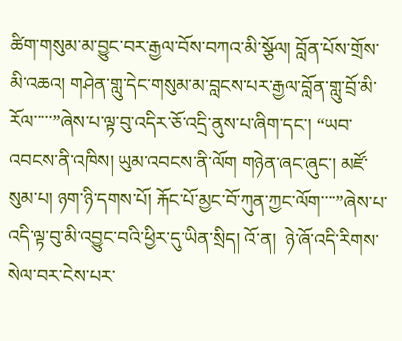ཚིག་གསུམ་མ་བྱུང་བར་རྒྱལ་བོས་བཀའ་མི་སྩོལ། བློན་པོས་གྲོས་མི་འཆའ། གཤེན་གླུ་དེང་གསུམ་མ་བླངས་པར་རྒྱལ་བློན་གླུ་བྲོ་མི་རོལ་་་་་”ཞེས་པ་ལྟ་བུ་འདིར་ཅོ་འདྲི་ནུས་པ་ཞིག་དང་། “ཡབ་འབངས་ནི་འཁིས། ཡུམ་འབངས་ནི་ལོག གཉེན་ཞང་ཞུང་། མཛོ་སུམ་པ། ཉག་ཉི་དགས་པོ། རྐོང་པོ་མྱང་བོ་ཀུན་ཀྱང་ལོག་་་་”ཞེས་པ་འདི་ལྟ་བུ་མི་འབྱུང་བའི་ཕྱིར་དུ་ཡིན་སྲིད། འོ་ན།  ཉེ་ཞོ་འདི་རིགས་སེལ་བར་ངེས་པར་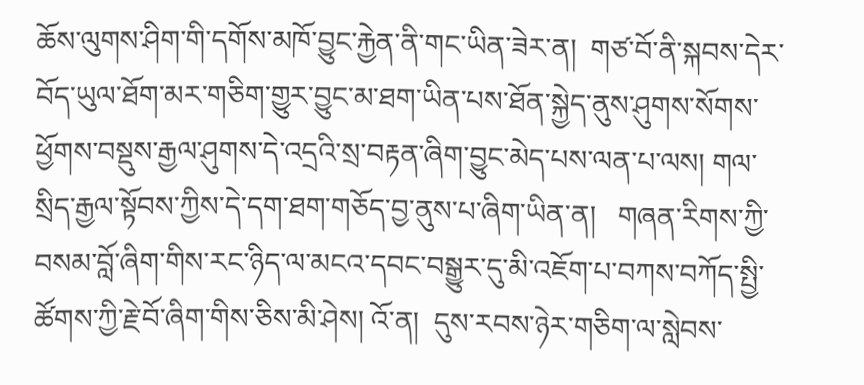ཆོས་ལུགས་ཤིག་གི་དགོས་མཁོ་བྱུང་རྐྱེན་ནི་གང་ཡིན་ཟེར་ན།  གཙ་བོ་ནི་སྐབས་དེར་བོད་ཡུལ་ཐོག་མར་གཅིག་གྱུར་བྱུང་མ་ཐག་ཡིན་པས་ཐོན་སྐྱེད་ནུས་ཤུགས་སོགས་ཕྱོགས་བསྡུས་རྒྱལ་ཤུགས་དེ་འདྲའི་སྲ་བརྟན་ཞིག་བྱུང་མེད་པས་ལན་པ་ལས། གལ་སྲིད་རྒྱལ་སྟོབས་ཀྱིས་དེ་དག་ཐག་གཅོད་བྱ་ནུས་པ་ཞིག་ཡིན་ན།   གཞན་རིགས་ཀྱི་བསམ་བློ་ཞིག་གིས་རང་ཉིད་ལ་མངའ་དབང་བསྒྱུར་དུ་མི་འཇོག་པ་བཀས་བཀོད་སྤྱི་ཚོགས་ཀྱི་རྗེ་བོ་ཞིག་གིས་ཅིས་མི་ཤེས། འོ་ན།  དུས་རབས་ཉེར་གཅིག་ལ་སླེབས་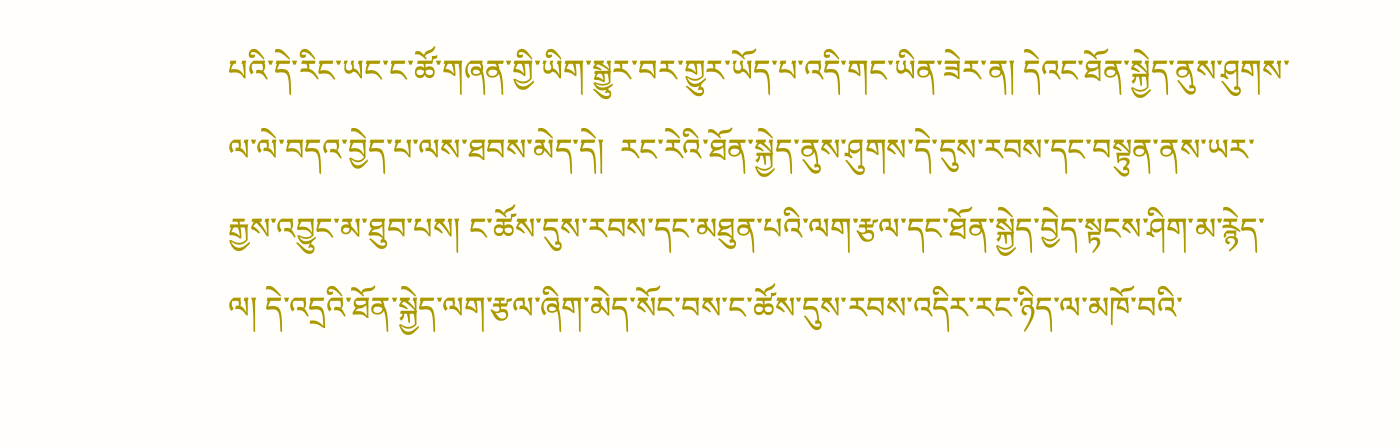པའི་དེ་རིང་ཡང་ང་ཚོ་གཞན་གྱི་ཡིག་སྒྱུར་བར་གྱུར་ཡོད་པ་འདི་གང་ཡིན་ཟེར་ན། དེའང་ཐོན་སྐྱེད་ནུས་ཤུགས་ལ་ལེ་བདའ་བྱེད་པ་ལས་ཐབས་མེད་དེ།  རང་རེའི་ཐོན་སྐྱེད་ནུས་ཤུགས་དེ་དུས་རབས་དང་བསྟུན་ནས་ཡར་རྒྱས་འབྱུང་མ་ཐུབ་པས། ང་ཚོས་དུས་རབས་དང་མཐུན་པའི་ལག་རྩལ་དང་ཐོན་སྐྱེད་བྱེད་སྟངས་ཤིག་མ་རྙེད་ལ། དེ་འདྲའི་ཐོན་སྐྱེད་ལག་རྩལ་ཞིག་མེད་སོང་བས་ང་ཚོས་དུས་རབས་འདིར་རང་ཉིད་ལ་མཁོ་བའི་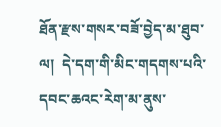ཐོན་རྫས་གསར་བཟོ་བྱེད་མ་ཐུབ་ལ།  དེ་དག་གི་མིང་གདགས་པའི་དབང་ཆའང་རེག་མ་ནུས་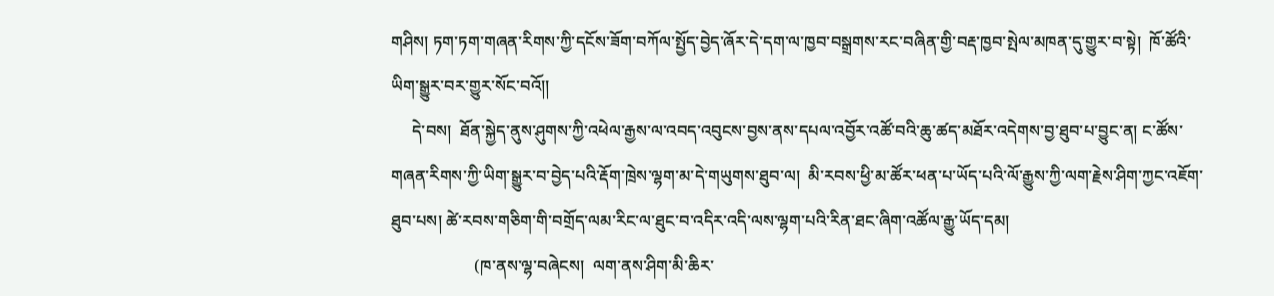གཤིས། ཏག་ཏག་གཞན་རིགས་ཀྱི་དངོས་ཟོག་བཀོལ་སྤྱོད་བྱེད་ཞོར་དེ་དག་ལ་ཁྱབ་བསྒྲགས་རང་བཞིན་གྱི་བརྡ་ཁྱབ་སྤེལ་མཁན་དུ་གྱུར་བ་སྟེ།  ཁོ་ཚོའི་ཡིག་སྒྱུར་བར་གྱུར་སོང་བའོ།།
     དེ་བས།  ཐོན་སྐྱེད་ནུས་ཤུགས་ཀྱི་འཕེལ་རྒྱས་ལ་འབད་འབུངས་བྱས་ནས་དཔལ་འབྱོར་འཚོ་བའི་ཆུ་ཚད་མཐོར་འདེགས་བྱ་ཐུབ་པ་བྱུང་ན། ང་ཚོས་གཞན་རིགས་ཀྱི་ཡིག་སྒྱུར་བ་བྱེད་པའི་རྡོག་ཁྲེས་ལྷག་མ་དེ་གཡུགས་ཐུབ་ལ།  མི་རབས་ཕྱི་མ་ཚོར་ཕན་པ་ཡོད་པའི་ལོ་རྒྱུས་ཀྱི་ལག་རྗེས་ཤིག་ཀྱང་འཇོག་ཐུབ་པས། ཚེ་རབས་གཅིག་གི་བགྲོད་ལམ་རིང་ལ་ཐུང་བ་འདིར་འདི་ལས་ལྷག་པའི་རིན་ཐང་ཞིག་འཚོལ་རྒྱུ་ཡོད་དམ།
                    (ཁ་ནས་ལྷ་བཞེངས།  ལག་ནས་ཤིག་མི་ཆིར་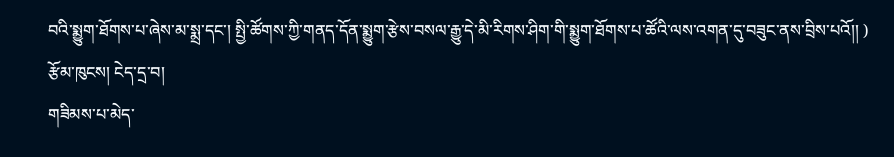བའི་སྨྱུག་ཐོགས་པ་ཞེས་མ་སྨྲ་དང་། སྤྱི་ཚོགས་ཀྱི་གནད་དོན་སྨྱུག་རྩེས་བསལ་རྒྱུ་དེ་མི་རིགས་ཤིག་གི་སྨྱུག་ཐོགས་པ་ཚོའི་ལས་འགན་དུ་བཟུང་ནས་བྲིས་པའོ།། )
རྩོམ་ཁུངས། ངེད་དྲ་བ།
གཟིམས་པ་མེད་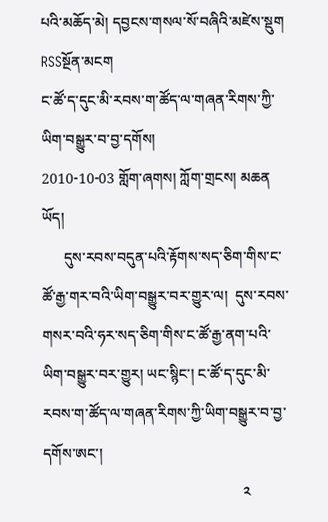པའི་མཆོད་མེ། དབྱངས་གསལ་སོ་བཞིའི་མཛེས་སྡུག  RSSསྔོན་མངག
ང་ཚོ་ད་དུང་མི་རབས་ག་ཚོད་ལ་གཞན་རིགས་ཀྱི་ཡིག་བསྒྱུར་བ་བྱ་དགོས།
2010-10-03 གློག་ཞགས། ཀློག་གྲངས། མཆན ཡོད།
      དུས་རབས་བདུན་པའི་རྟོགས་སད་ཅིག་གིས་ང་ཚོ་རྒྱ་གར་བའི་ཡིག་བསྒྱུར་བར་གྱུར་ལ།  དུས་རབས་གསར་བའི་ཧར་སད་ཅིག་གིས་ང་ཚོ་རྒྱ་ནག་པའི་ཡིག་བསྒྱུར་བར་གྱུར། ཡང་སྙིང་། ང་ཚོ་ད་དུང་མི་རབས་ག་ཚོད་ལ་གཞན་རིགས་ཀྱི་ཡིག་བསྒྱུར་བ་བྱ་དགོས་ཨང་།
                                                       ༢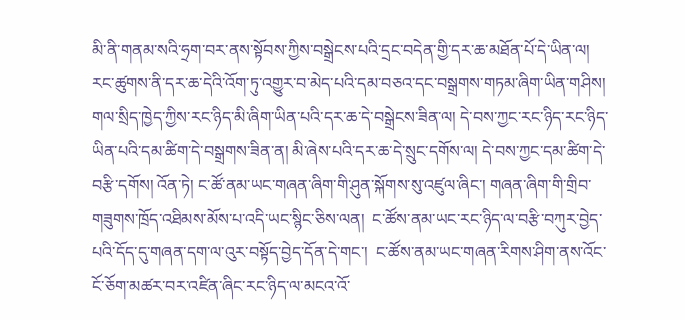མི་ནི་གནམ་སའི་ཧྲག་བར་ནས་སྟོབས་ཀྱིས་བསྒྲེངས་པའི་དྲང་བདེན་གྱི་དར་ཆ་མཐོན་པོ་དེ་ཡིན་ལ།  རང་ཚུགས་ནི་དར་ཆ་དེའི་འོག་ཏུ་འགྱུར་བ་མེད་པའི་དམ་བཅའ་དང་བསྒྲགས་གཏམ་ཞིག་ཡིན་གཤིས།  གལ་སྲིད་ཁྱེད་ཀྱིས་རང་ཉིད་མི་ཞིག་ཡིན་པའི་དར་ཆ་དེ་བསྒྲེངས་ཟིན་ལ། དེ་བས་ཀྱང་རང་ཉིད་རང་ཉིད་ཡིན་པའི་དམ་ཚིག་དེ་བསྒྲགས་ཟིན་ན། མི་ཞེས་པའི་དར་ཆ་དེ་སྲུང་དགོས་ལ། དེ་བས་ཀྱང་དམ་ཚིག་དེ་བརྩི་དགོས། འོན་ཏེ། ང་ཚོ་ནམ་ཡང་གཞན་ཞིག་གི་ཤུན་སྐོགས་སུ་འཛུལ་ཞིང་། གཞན་ཞིག་གི་གྲིབ་གཟུགས་ཁྲོད་འཐིམས་མོས་པ་འདི་ཡང་སྙིང་ཅིས་ལན།  ང་ཚོས་ནམ་ཡང་རང་ཉིད་ལ་བརྩི་བཀུར་བྱེད་པའི་དོད་དུ་གཞན་དག་ལ་འུར་བསྟོད་བྱེད་དོན་དེ་གང་།  ང་ཚོས་ནམ་ཡང་གཞན་རིགས་ཤིག་ནས་འོང་ངོ་ཅོག་མཚར་བར་འཛིན་ཞིང་རང་ཉིད་ལ་མངའ་འོ་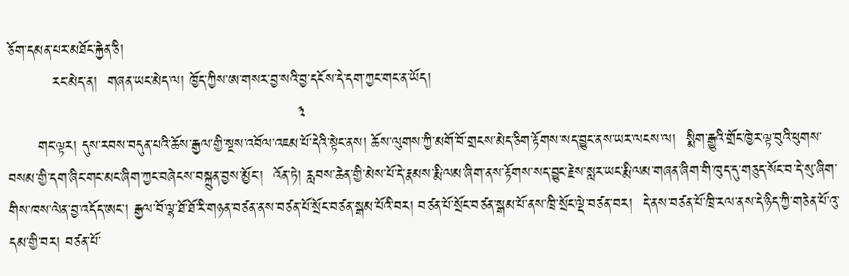ཅོག་དམན་པར་མཐོང་རྐྱེན་ཅི།
         རང་མེད་ན།  གཞན་ཡང་མེད་ལ། ཁྱོད་ཀྱིས་ཨ་གསར་བྱ་སའི་བྱ་དངོས་དེ་དག་ཀྱང་གང་ན་ཡོད།
                                                          ༣
      གང་ལྟར། དུས་རབས་བདུན་པའི་ཆོས་རྒྱལ་གྱི་སྔས་འབོལ་འཇམ་པོ་དེའི་སྟེང་ནས། ཆོས་ལུགས་ཀྱི་མགོ་བོ་གྲངས་མེད་ཅིག་རྟོགས་སད་བྱུང་ནས་ཡར་ལངས་ལ།  སྨིག་རྒྱུའི་གྲོང་ཁྱེར་ལྟ་བུའི་ཕུགས་བསམ་གྱི་དག་ཞིང་གང་མང་ཞིག་ཀྱང་བཞེངས་བསྐྲུན་བྱས་མྱོང་།  འོན་ཏེ། རླབས་ཆེན་གྱི་མེས་པོ་དེ་རྣམས་རྨི་ལམ་ཞིག་ནས་རྟོགས་སད་བྱུང་རྗེས་སླར་ཡང་རྨི་ལམ་གཞན་ཞིག་གི་ཁུད་དུ་གཅུད་སོང་བ་དེ་སུ་ཞིག་གིས་ཁས་ལེན་བྱ་འདོད་ཨང་། རྒྱལ་བོ་ལྷ་ཐོ་ཐོ་རི་གཉན་བཙན་ནས་བཙན་པོ་སྲོང་བཙན་སྒམ་པོའི་བར། བཙན་པོ་སྲོང་བཙན་སྒམ་པོ་ནས་ཁྲི་སྲོང་ལྡེ་བཙན་བར།  དེ་ནས་བཙན་པོ་ཁྲི་རལ་ནས་དེ་ཉིད་ཀྱི་གཅེན་པོ་འུ་དམ་གྱི་བར། བཙན་པོ་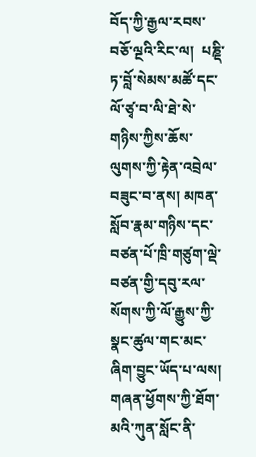བོད་ཀྱི་རྒྱལ་རབས་བཅོ་ལྔའི་རིང་ལ།  པཎྡི་ཏ་བློ་སེམས་མཚོ་དང་ལོ་ཙྭ་བ་ལི་ཐེ་སེ་གཉིས་ཀྱིས་ཆོས་ལུགས་ཀྱི་རྟེན་འབྲེལ་བཟུང་བ་ནས། མཁན་སློབ་རྣམ་གཉིས་དང་བཙན་པོ་ཁྲི་གཙུག་ལྡེ་བཙན་གྱི་དབུ་རལ་སོགས་ཀྱི་ལོ་རྒྱུས་ཀྱི་སྣང་ཚུལ་གང་མང་ཞིག་བྱུང་ཡོད་པ་ལས།  གཞན་ཕྱོགས་ཀྱི་ཐོག་མའི་ཀུན་སློང་ནི་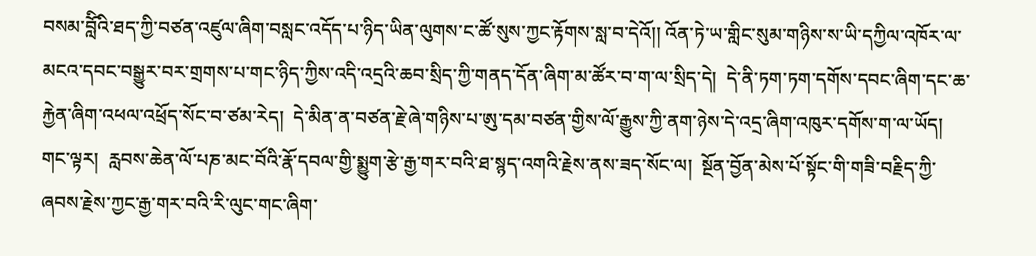བསམ་བློིའི་ཐད་ཀྱི་བཙན་འཛུལ་ཞིག་བསླང་འདོད་པ་ཉིད་ཡིན་ལུགས་ང་ཚོ་སུས་ཀྱང་རྟོགས་སླ་བ་དེའོ།། འོན་ཏེ་ཡ་གླིང་སུམ་གཉིས་ས་ཡི་དཀྱིལ་འཁོར་ལ་མངའ་དབང་བསྒྱུར་བར་གྲགས་པ་གང་ཉིད་ཀྱིས་འདི་འདྲའི་ཆབ་སྲིད་ཀྱི་གནད་དོན་ཞིག་མ་ཚོར་བ་ག་ལ་སྲིད་དེ།  དེ་ནི་ཏག་ཏག་དགོས་དབང་ཞིག་དང་ཆ་རྐྱེན་ཞིག་འཕལ་འཕྲོད་སོང་བ་ཙམ་རེད།  དེ་མིན་ན་བཙན་རྗེ་ཞེ་གཉིས་པ་ཨུ་དམ་བཙན་གྱིས་ལོ་རྒྱུས་ཀྱི་ནག་ཉེས་དེ་འདྲ་ཞིག་འཁུར་དགོས་ག་ལ་ཡོད།  གང་ལྟར།  རླབས་ཆེན་ལོ་པཎ་མང་བོའི་རྣོ་དབལ་གྱི་སྨྱུག་རྩེ་རྒྱ་གར་བའི་ཐ་སྙད་འགའི་རྗེས་ནས་ཟད་སོང་ལ།  སྔོན་བྱོན་མེས་པོ་སྟོང་གི་གཟི་བརྗིད་ཀྱི་ཞབས་རྗེས་ཀྱང་རྒྱ་གར་བའི་རི་ལུང་གང་ཞིག་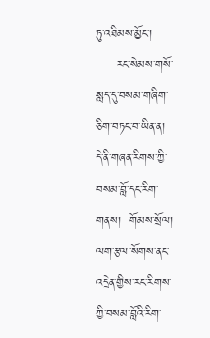ཏུ་འཐིམས་མྱོང་།
     རང་སེམས་གསོ་སླད་དུ་བསམ་གཞིག་ཅིག་བཏང་བ་ཡིན་ན།  དེ་ནི་གཞན་རིགས་ཀྱི་བསམ་བློ་དང་རིག་གནས།  གོམས་སྲོལ།  ལག་རྩལ་སོགས་ནང་འདྲེན་གྱིས་རང་རིགས་ཀྱི་བསམ་བློའི་རིག་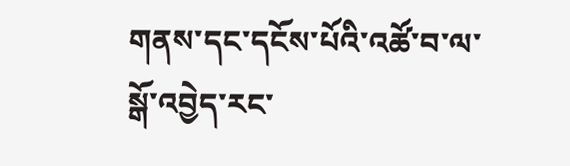གནས་དང་དངོས་པོའི་འཚོ་བ་ལ་སྒོ་འབྱེད་རང་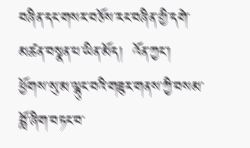བཞིན་དང་གསར་བཅོས་རང་བཞིན་གྱི་དགེ་མཚན་བསྣན་པ་ཡིན་མོད།  འོན་ཀྱང་།  ཕྱོགས་སུ་མ་ལྷུང་བའི་གཟུར་གནས་ཀྱི་བསམ་བློ་ཞིག་བཏང་བ་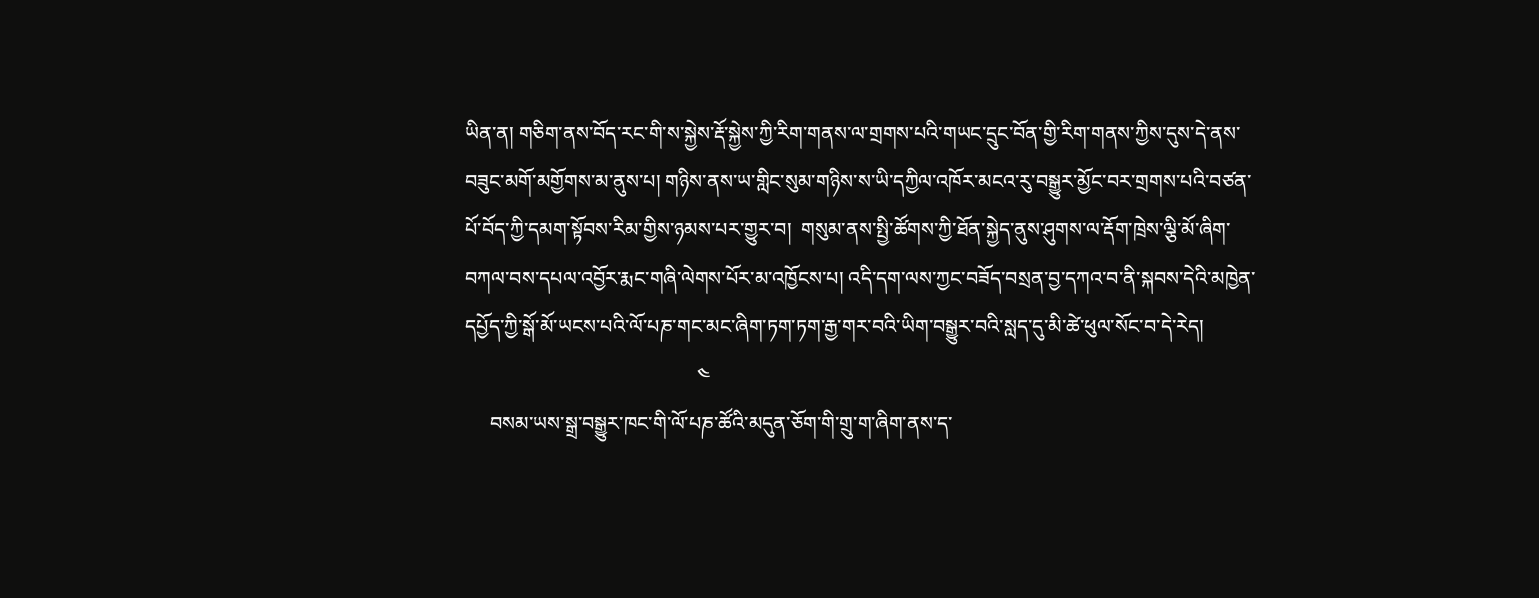ཡིན་ན། གཅིག་ནས་བོད་རང་གི་ས་སྐྱེས་རྡོ་སྐྱེས་ཀྱི་རིག་གནས་ལ་གྲགས་པའི་གཡང་དྲུང་བོན་གྱི་རིག་གནས་ཀྱིས་དུས་དེ་ནས་བཟུང་མགོ་མགྱོགས་མ་ནུས་པ། གཉིས་ནས་ཡ་གླིང་སུམ་གཉིས་ས་ཡི་དཀྱིལ་འཁོར་མངའ་རུ་བསྒྱུར་མྱོང་བར་གྲགས་པའི་བཙན་པོ་བོད་ཀྱི་དམག་སྟོབས་རིམ་གྱིས་ཉམས་པར་གྱུར་བ།  གསུམ་ནས་སྤྱི་ཚོགས་ཀྱི་ཐོན་སྐྱེད་ནུས་ཤུགས་ལ་རྡོག་ཁྲེས་ལྕི་མོ་ཞིག་བཀལ་བས་དཔལ་འབྱོར་རྨང་གཞི་ལེགས་པོར་མ་འཁྱོངས་པ། འདི་དག་ལས་ཀྱང་བཟོད་བསྲན་བྱ་དཀའ་བ་ནི་སྐབས་དེའི་མཁྱེན་དཔྱོད་ཀྱི་སྒོ་མོ་ཡངས་པའི་ལོ་པཎ་གང་མང་ཞིག་ཏག་ཏག་རྒྱ་གར་བའི་ཡིག་བསྒྱུར་བའི་སླད་དུ་མི་ཚེ་ཕུལ་སོང་བ་དེ་རེད།
                                               ༤
     བསམ་ཡས་སྒྲ་བསྒྱུར་ཁང་གི་ལོ་པཎ་ཚོའི་མདུན་ཅོག་གི་གྲུ་ག་ཞིག་ནས་ད་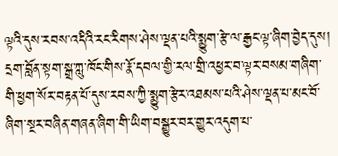ལྟའི་དུས་རབས་འདིའི་རང་རིགས་ཤེས་ལྡན་པའི་སྨྱུག་རྩེ་ལ་རྒྱང་ལྟ་ཞིག་བྱེད་དུས། དྲག་བློན་སྟག་སྒྲ་ཀླུ་ཁོང་གིས་རྣོ་དབལ་གྱི་རལ་གྲི་འཕྱར་བ་ལྟར་བསམ་གཞིག་གི་ཕྱག་སོར་བརྟན་པོ་དུས་རབས་ཀྱི་སྨྱུག་རྩེར་འཐམས་པའི་ཤེས་ལྡན་པ་མང་བོ་ཞིག་སྔར་བཞིན་གཞན་ཞིག་གི་ཡིག་བསྒྱུར་བར་གྱུར་འདུག་པ་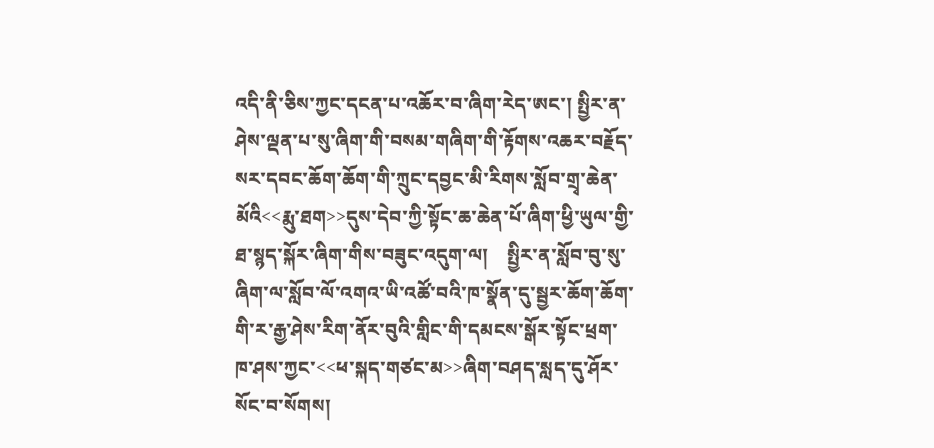འདི་ནི་ཅིས་ཀྱང་དངན་པ་འཆོར་བ་ཞིག་རེད་ཨང་། སྤྱིར་ན་ཤེས་ལྡན་པ་སུ་ཞིག་གི་བསམ་གཞིག་གི་རྟོགས་འཆར་བརྗོད་སར་དབང་ཆོག་ཆོག་གི་ཀྲུང་དབྱང་མི་རིགས་སློབ་གྲྭ་ཆེན་མོའི<<རྨུ་ཐག>>དུས་དེབ་ཀྱི་སྟོང་ཆ་ཆེན་པོ་ཞིག་ཕྱི་ཡུལ་གྱི་ཐ་སྙད་སྐོར་ཞིག་གིས་བཟུང་འདུག་ལ།    སྤྱིར་ན་སློབ་བུ་སུ་ཞིག་ལ་སློབ་ལོ་འགའ་ཡི་འཚོ་བའི་ཁ་སྣོན་དུ་སྦྱར་ཆོག་ཆོག་གི་ར་རྒྱ་ཤེས་རིག་ནོར་བུའི་གླིང་གི་དམངས་སྒོར་སྟོང་ཕྲག་ཁ་ཤས་ཀྱང་<<ཕ་སྐད་གཙང་མ>>ཞིག་བཤད་སླད་དུ་ཤོར་སོང་བ་སོགས།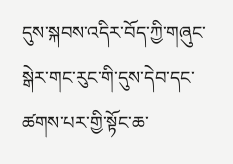དུས་སྐབས་འདིར་བོད་ཀྱི་གཞུང་སྒེར་གང་རུང་གི་དུས་དེབ་དང་ཚགས་པར་གྱི་སྟོང་ཆ་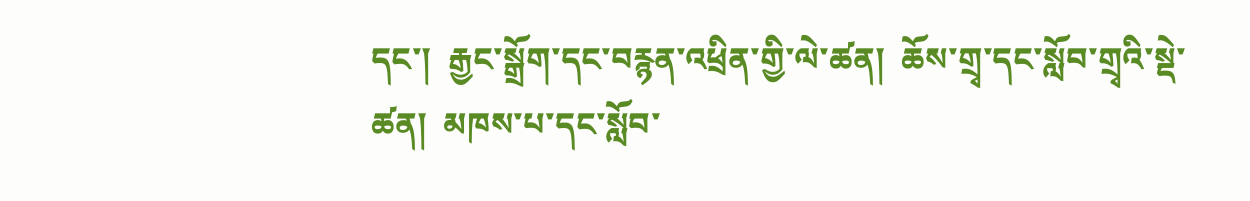དང་།  རྒྱང་སྒྲོག་དང་བརྙན་འཕྲིན་གྱི་ལེ་ཚན།  ཆོས་གྲྭ་དང་སློབ་གྲྭའི་སྡེ་ཚན།  མཁས་པ་དང་སློབ་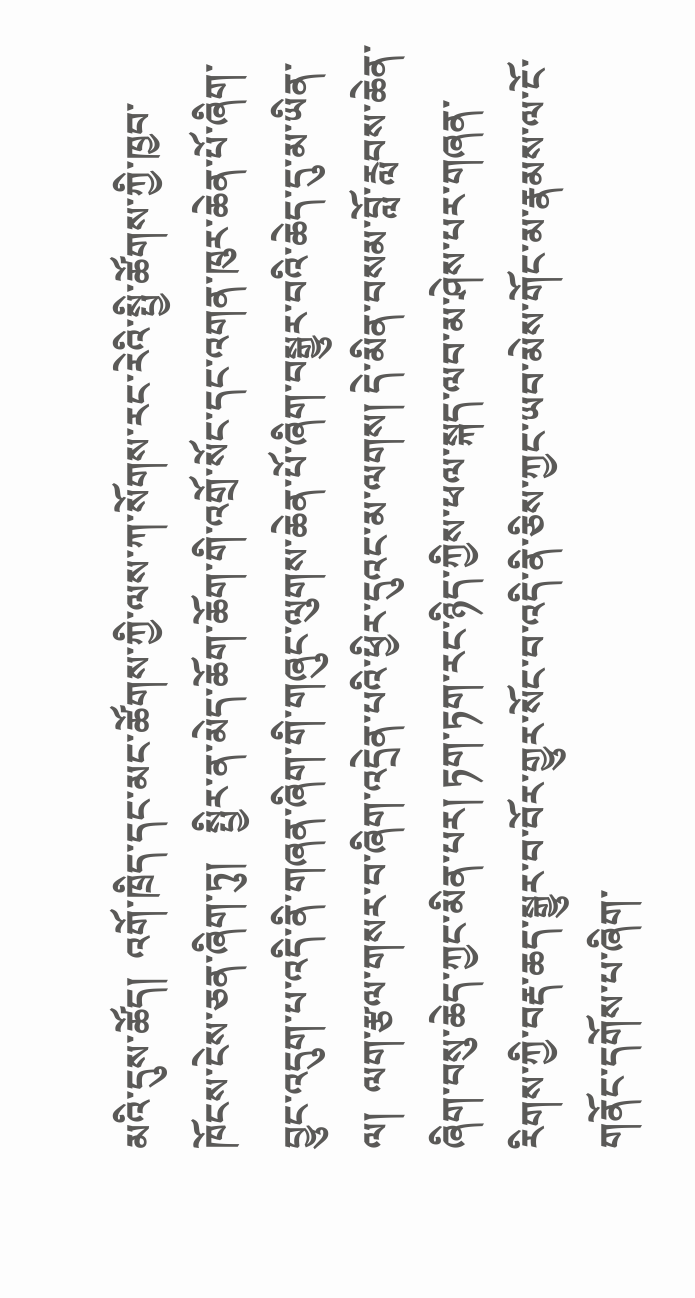མའི་དུས་ཚོད།  འགོ་ཁྲིད་དང་མང་ཚོགས་ཀྱི་ལས་ཀ་སོགས་རང་རེའི་སྤྱི་ཚོགས་ཀྱི་ཁྱབ་ཁོངས་ངེས་ཅན་ཞིག་ཏུ།   སྤྱིར་ན་མེད་ཆོག་ཆོག་གི་འགྲོ་སོང་དང་འགན་ཁུར་ཆེན་པོ་ཞིག་བྱུང་འདུག་པ་འདི་ནི་གཞན་ཞིག་གི་གཞུང་ལུགས་ཆེན་པོ་ཞིག་བསྒྱུར་བའི་ཆེད་དུ་མ་ཡིན་ལ།  ལག་རྩལ་གསར་བ་ཞིག་འདྲེན་པའི་ཕྱིར་དུའང་མ་ལགས། དེ་མིན་བསམ་བློ་རླབས་ཆེན་ཞིག་བསུ་ཆེད་ཀྱང་མིན་པར། ཏག་ཏག་རང་ཉིད་ཀྱིས་ཕལ་སྐད་ལབ་མ་ཤེས་པར་གཞན་རིགས་ཀྱི་བརྡ་ཆད་སྒྱུར་བ་བོར་གྱུར་སོང་བ་འདི་ནི་ཅིས་ཀྱང་ཡབ་མེས་གོང་མ་རྣམས་ལ་ངོ་གནོང་དགོས་པ་ཞིག་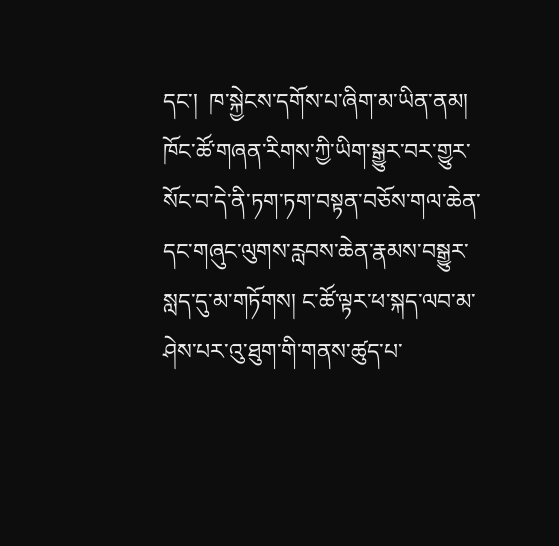དང་།  ཁ་སྐྱེངས་དགོས་པ་ཞིག་མ་ཡིན་ནམ། ཁོང་ཚོ་གཞན་རིགས་ཀྱི་ཡིག་སྒྱུར་བར་གྱུར་སོང་བ་དེ་ནི་ཏག་ཏག་བསྟན་བཅོས་གལ་ཆེན་དང་གཞུང་ལུགས་རླབས་ཆེན་རྣམས་བསྒྱུར་སླད་དུ་མ་གཏོགས། ང་ཚོ་ལྟར་ཕ་སྐད་ལབ་མ་ཤེས་པར་འུ་ཐུག་གི་གནས་ཚུད་པ་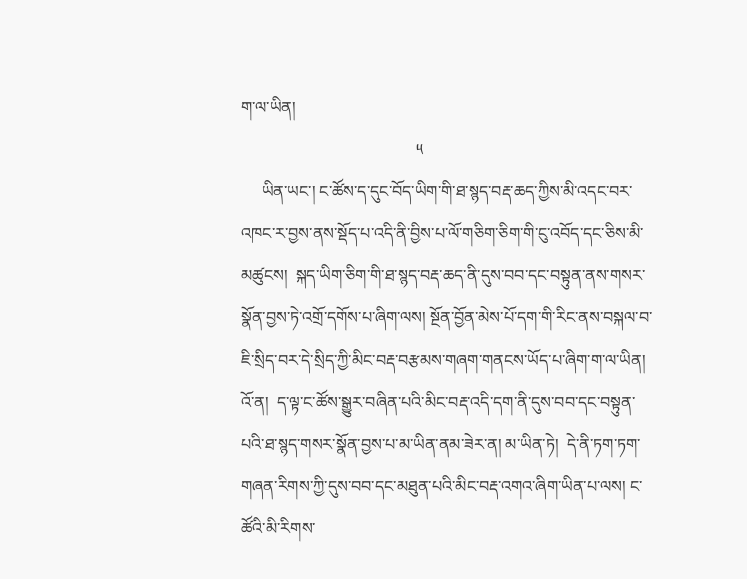ག་ལ་ཡིན།
                                          ༥
     ཡིན་ཡང་། ང་ཚོས་ད་དུང་བོད་ཡིག་གི་ཐ་སྙད་བརྡ་ཆད་ཀྱིས་མི་འདང་བར་འཁང་ར་བྱས་ནས་སྡོད་པ་འདི་ནི་བྱིས་པ་ལོ་གཅིག་ཅིག་གི་ངུ་འབོད་དང་ཅིས་མི་མཚུངས།  སྐད་ཡིག་ཅིག་གི་ཐ་སྙད་བརྡ་ཆད་ནི་དུས་བབ་དང་བསྟུན་ནས་གསར་སྣོན་བྱས་ཏེ་འགྲོ་དགོས་པ་ཞིག་ལས། སྔོན་བྱོན་མེས་པོ་དག་གི་རིང་ནས་བསྐལ་བ་ཇི་སྲིད་བར་དེ་སྲིད་ཀྱི་མིང་བརྡ་བརྩམས་གཞག་གནངས་ཡོད་པ་ཞིག་ག་ལ་ཡིན། འོ་ན།  ད་ལྟ་ང་ཚོས་སྒྱུར་བཞིན་པའི་མིང་བརྡ་འདི་དག་ནི་དུས་བབ་དང་བསྟུན་པའི་ཐ་སྙད་གསར་སྣོན་བྱས་པ་མ་ཡིན་ནམ་ཟེར་ན། མ་ཡིན་ཏེ།  དེ་ནི་ཏག་ཏག་གཞན་རིགས་ཀྱི་དུས་བབ་དང་མཐུན་པའི་མིང་བརྡ་འགའ་ཞིག་ཡིན་པ་ལས། ང་ཚོའི་མི་རིགས་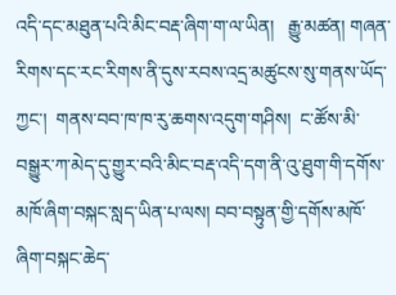འདི་དང་མཐུན་པའི་མིང་བརྡ་ཞིག་ག་ལ་ཡིན།   རྒྱུ་མཚན། གཞན་རིགས་དང་རང་རིགས་ནི་དུས་རབས་འདྲ་མཚུངས་སུ་གནས་ཡོད་ཀྱང་།  གནས་བབ་ཁ་ཁ་རུ་ཆགས་འདུག་གཤིས།  ང་ཚོས་མི་བསྒྱུར་ཀ་མེད་དུ་གྱུར་བའི་མིང་བརྡ་འདི་དག་ནི་འུ་ཐུག་གི་དགོས་མཁོ་ཞིག་བསྐང་སླད་ཡིན་པ་ལས། བབ་བསྟུན་གྱི་དགོས་མཁོ་ཞིག་བསྐང་ཆེད་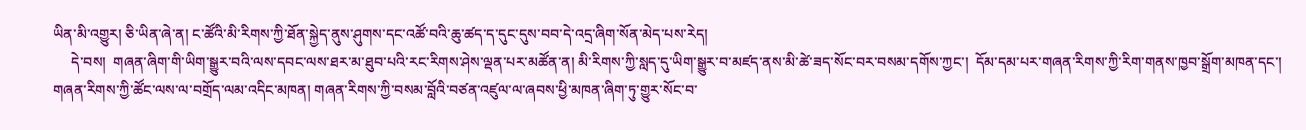ཡིན་མི་འགྱུར། ཅི་ཡིན་ཞེ་ན། ང་ཚོའི་མི་རིགས་ཀྱི་ཐོན་སྐྱེད་ནུས་ཤུགས་དང་འཚོ་བའི་ཆུ་ཚད་ད་དུང་དུས་བབ་དེ་འདྲ་ཞིག་སོན་མེད་པས་རེད།
     དེ་བས།  གཞན་ཞིག་གི་ཡིག་སྒྱུར་བའི་ལས་དབང་ལས་ཐར་མ་ཐུབ་པའི་རང་རིགས་ཤེས་ལྡན་པར་མཚོན་ན། མི་རིགས་ཀྱི་སླད་དུ་ཡིག་སྒྱུར་བ་མཛད་ནས་མི་ཚེ་ཟད་སོང་བར་བསམ་དགོས་ཀྱང་།  དོམ་དམ་པར་གཞན་རིགས་ཀྱི་རིག་གནས་ཁྱབ་སྒྲོག་མཁན་དང་། གཞན་རིགས་ཀྱི་ཚོང་ལས་ལ་བགྲོད་ལམ་འདིང་མཁན། གཞན་རིགས་ཀྱི་བསམ་བློའི་བཙན་འཛུལ་ལ་ཞབས་ཕྱི་མཁན་ཞིག་ཏུ་གྱུར་སོང་བ་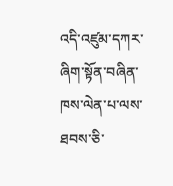འདི་འཛུམ་དཀར་ཞིག་སྟོན་བཞིན་ཁས་ལེན་པ་ལས་ཐབས་ཅི་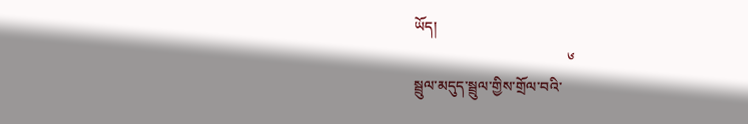ཡོད།
                                          ༦
སྦྲུལ་མདུད་སྦྲུལ་གྱིས་གྲོལ་བའི་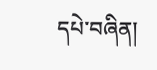དཔེ་བཞིན།